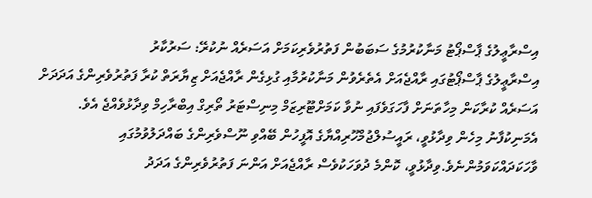އިސްރާޢީލުގެ ޕާސްޕޯޓު މަނާކުރުމުގެ ސަބަބުން ފަތުރުވެރިކަމަށް އަސަރެއް ނުކުރޭ: ސަރުކާރު
އިސްރާޢީލުގެ ޕާސްޕޯޓުގައި ރާއްޖެއަށް އެތެރެވުން މަނާކުރުމާއި ގުޅިގެން ރާއްޖެއަށް ޒިޔާރަތް ކުރާ ފަތުރުވެރިންގެ އަދަދަށް އަސަރެއް ކުރާކަން މިހާތަނަށް ފާހަގަވެފައި ނުވާ ކަމަށްޓޫރިޒަމް މިނިސްޓަރު ތޯރިގް އިބްރާހިމް ވިދާޅުވެއްޖެ އެވެ. އެމަނިކުފާނު މިހެން ވިދާޅުވީ، ރައީސުލްޖުމްހޫރިއްޔާގެ އޮފީހުން ބޭއްވި ނޫސްވެރިންގެ ބައްދަލުވުމުގައި ވާހަކަދައްކަވަމުންނެވެ.ވިދާޅުވީ، ކޮންމެ ދުވަހަކުވެސް ރާއްޖެއަށް އަންނަ ފަތުރުވެރިންގެ އަދަދު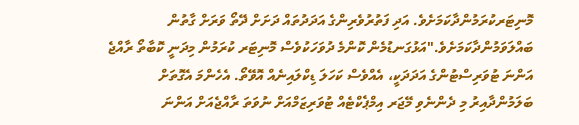މޮނިޓަރކުރަމުންދާކަމަށެވެ. އަދި ފަތުރުވެރިންގެ އަދަދުތައް ދަށަށް ދޭތޯ ވަރަށް ގާތުން ބައްލަވަމުންދާކަމަށެވެ."އަޅުގަނޑުމެން ކޮންމެ ދުވަހަކުވެސް މޮނިޓަރ ކުރަމުން މިދަނީ ކޮބާތޯ ރާއްޖެ އަންނަ ޓުވަރިސްޓުންގެ އަދަދަކީ، އެއްވެސް ކަހަލަ ޑިކްލައިނެއް އޮވޭތޯ. އެހެންމަ އެގޮތަށް ބަލަމުންދާއިރު މި ދެންނެވި މޭޖަރ އިމްޕެކްޓެއް ޓުވަރިޒަމްއަށް ނުވަތަ ރާއްޖެއަށް އަންނަ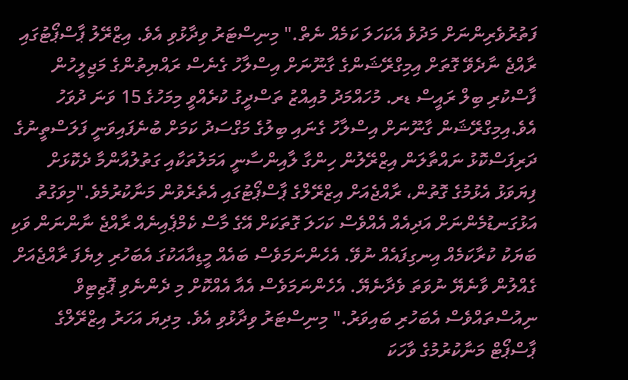ފަތުރުވެރިންނަށް މަދުވެ އެކަހަލަ ކަމެއް ނެތް." މިނިސްޓަރު ވިދާޅުވި އެވެ. އިޒްރޭލު ޕާސްޕޯޓުގައި ރާއްޖެ ނާދެވޭ ގޮތަށް އިމިގްރޭޝަންގެ ގާނޫނަށް އިސްލާހު ގެނެސް ރައްޔިތުންގެ މަޖިލީހުން ފާސްކުރި ބިލް ރައީސް ޑރ. މުހައްމަދު މުއިއްޒު ތަސްދީގު ކުރެއްވީ މިމަހުގެ 15 ވަނަ ދުވަހު އެވެ.އިމިގްރޭޝަން ގާނޫނަށް އިސްލާހު ގެނައި ބިލުގެ މަގްސަދު ކަމަށް ބުނެފައިވަނީ ފަލަސްތީނުގެ ދަރިފަސްކޮޅު ނައްތާލަން އިޒްރޭލުން ހިންގާ ލާއިންސާނީ އަމަލުތަކާއި ގަތުލުއާންމާ ދެކޮޅަށް ފިޔަވަޅު އެޅުމުގެ ގޮތުން، ރާއްޖެއަށް އިޒްރޭލްގެ ޕާސްޕޯޓުގައި އެތެރެވުން މަނާކުރުމެވެ."މިވަގުތު އަޅުގަނޑުމެންނަށް އަދިއެއް އެއްވެސް ކަހަލަ ގޮތަކަށް އޭގެ މާސް ކެމްޕެއިނެއް ރާއްޖެ ނާންނަން ވަކި ބަޔަކު ކުރާކަމެއް އިނގިފައެއް ނުވޭ. އެހެންނަމަވެސް ބައެއް މީޑިއާއަކުގަ އެބަހުރި ލިޔެފަ ރާއްޖެއަށް ގެއްލުން ވާނެޔޭ ނުވަތަ ވެދާނެޔޭ. އެހެންނަމަވެސް އެއާ އެއްކޮށް މި ދެންނެވި ޕޮޒިޓިވް ނިއުސްތައްވެސް އެބަހުރި ބައިވަރު." މިނިސްޓަރު ވިދާޅުވި އެވެ. މިދިޔަ އަހަރު އިޒްރޭލްގެ ޕާސްޕޯޓް މަނާކުރުމުގެ ވާހަކަ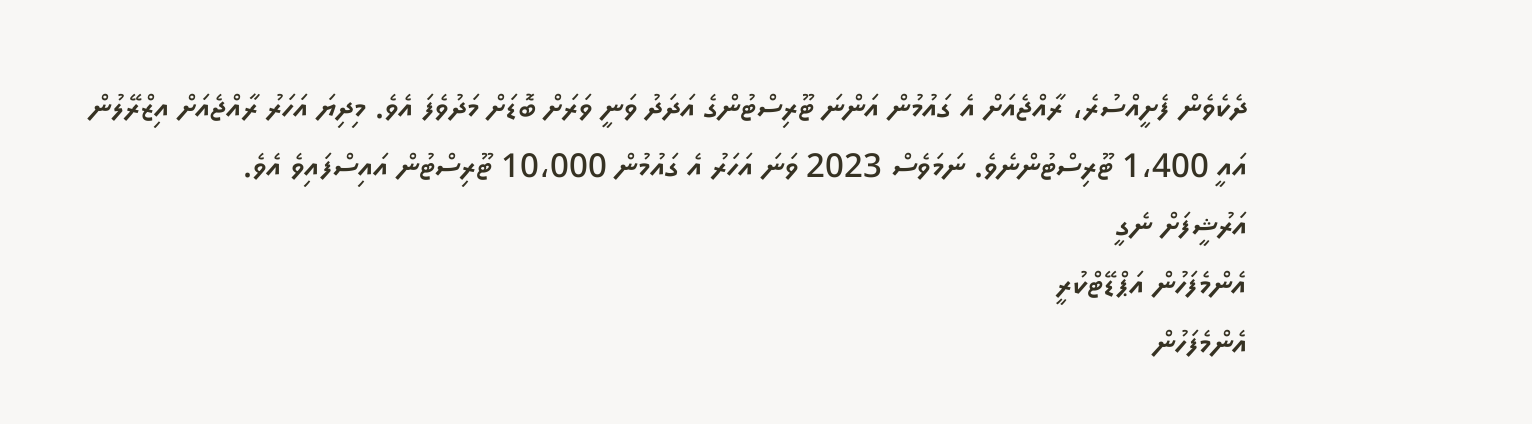ދެކެވެން ފެށީއްސުރެ، ރާއްޖެއަށް އެ ގައުމުން އަންނަ ޓޫރިސްޓުންގެ އަދަދު ވަނީ ވަރަށް ބޮޑަށް މަދުވެފަ އެވެ. މިދިޔަ އަހަރު ރާއްޖެއަށް އިޒްރޭލުން އައީ 1،400 ޓޫރިސްޓުންނެވެ. ނަމަވެސް 2023 ވަނަ އަހަރު އެ ގައުމުން 10،000 ޓޫރިސްޓުން އައިސްފައިވެ އެވެ.
އަރުޝީފަށް ނެގީ
އެންމެފަހުން އަޕްޑޭޓްކުރީ
އެންމެފަހުން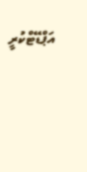އަޕްޑޭޓްކުރީ